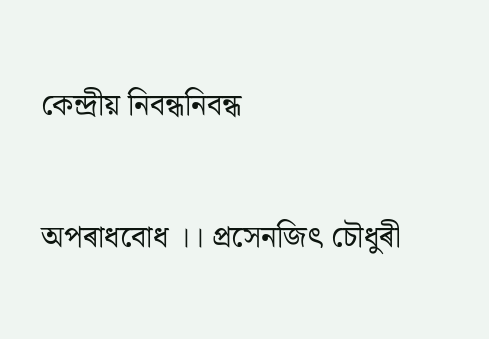কেন্দ্ৰীয় নিবন্ধনিবন্ধ

অপৰাধবোধ ।। প্ৰসেনজিৎ চৌধুৰী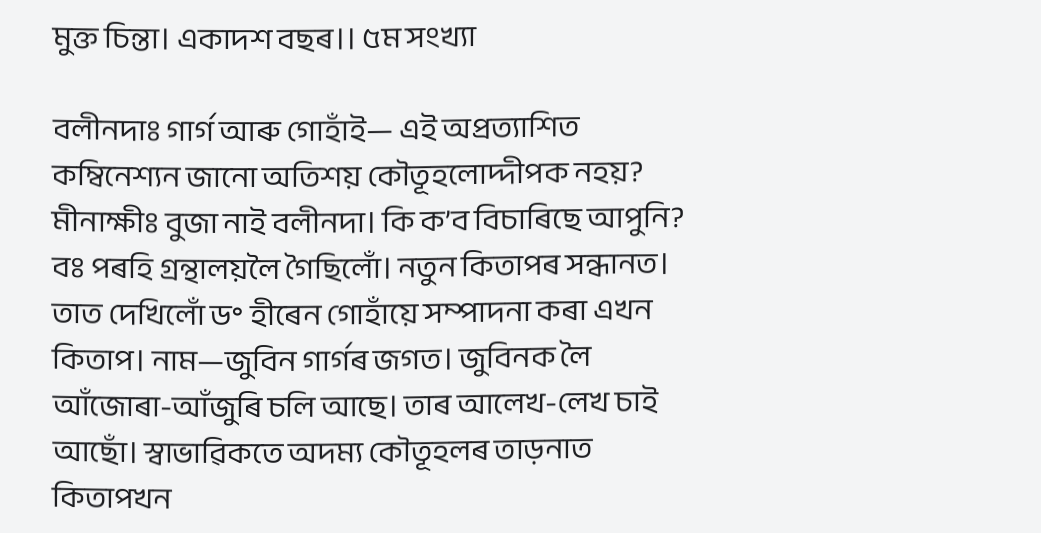মুক্ত চিন্তা। একাদশ বছৰ।। ৫ম সংখ্যা

বলীনদাঃ গাৰ্গ আৰু গোহাঁই— এই অপ্ৰত্যাশিত কম্বিনেশ্যন জানো অতিশয় কৌতূহলোদ্দীপক নহয়?
মীনাক্ষীঃ বুজা নাই বলীনদা। কি ক’ব বিচাৰিছে আপুনি?
বঃ পৰহি গ্ৰন্থালয়লৈ গৈছিলোঁ। নতুন কিতাপৰ সন্ধানত। তাত দেখিলোঁ ড॰ হীৰেন গোহাঁয়ে সম্পাদনা কৰা এখন কিতাপ। নাম—জুবিন গাৰ্গৰ জগত। জুবিনক লৈ আঁজোৰা-আঁজুৰি চলি আছে। তাৰ আলেখ-লেখ চাই আছোঁ। স্বাভাৱিকতে অদম্য কৌতূহলৰ তাড়নাত কিতাপখন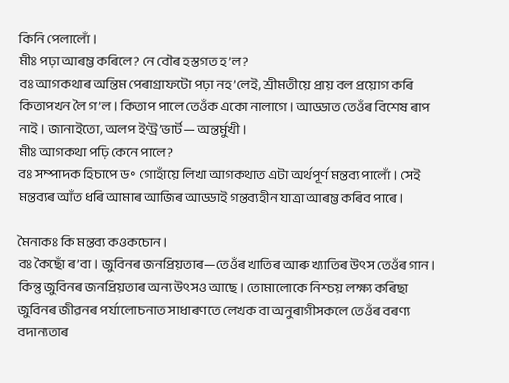কিনি পেলালোঁ।
মীঃ পঢ়া আৰম্ভ কৰিলে? নে বৌৰ হস্তগত হ’ল?
বঃ আগকথাৰ অন্তিম পেৰাগ্ৰাফটো পঢ়া নহ’লেই, শ্ৰীমতীয়ে প্ৰায় বল প্ৰয়োগ কৰি কিতাপখন লৈ গ’ল। কিতাপ পালে তেওঁক একো নালাগে। আড্ডাত তেওঁৰ বিশেষ ৰাপ নাই। জানাইতো, অলপ ইণ্ট্ৰ’ভাৰ্ট— অন্তৰ্মুখী।
মীঃ আগকথা পঢ়ি কেনে পালে?
বঃ সম্পাদক হিচাপে ড॰ গোহাঁয়ে লিখা আগকথাত এটা অৰ্থপূৰ্ণ মন্তব্য পালোঁ। সেই মন্তব্যৰ আঁত ধৰি আমাৰ আজিৰ আড্ডাই গন্তব্যহীন যাত্ৰা আৰম্ভ কৰিব পাৰে।

মৈনাকঃ কি মন্তব্য কওকচোন।
বঃ কৈছোঁ ৰ’বা। জুবিনৰ জনপ্ৰিয়তাৰ—তেওঁৰ খাতিৰ আৰু খ্যাতিৰ উৎস তেওঁৰ গান। কিন্তু জুবিনৰ জনপ্ৰিয়তাৰ অন্য উৎসও আছে। তোমালোকে নিশ্চয় লক্ষ্য কৰিছা জুবিনৰ জীৱনৰ পৰ্যালোচনাত সাধাৰণতে লেখক বা অনুৰাগীসকলে তেওঁৰ বৰণ্য বদান্যতাৰ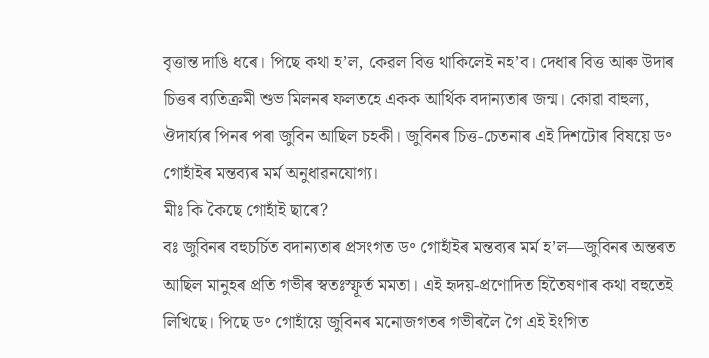বৃত্তান্ত দাঙি ধৰে। পিছে কথা হ’ল, কেৱল বিত্ত থাকিলেই নহ’ব। দেধাৰ বিত্ত আৰু উদাৰ চিত্তৰ ব্যতিক্ৰমী শুভ মিলনৰ ফলতহে একক আৰ্থিক বদান্যতাৰ জন্ম। কোৱা বাহুল্য, ঔদাৰ্য্যৰ পিনৰ পৰা জুবিন আছিল চহকী। জুবিনৰ চিত্ত-চেতনাৰ এই দিশটোৰ বিষয়ে ড॰ গোহাঁইৰ মন্তব্যৰ মৰ্ম অনুধাৱনযোগ্য।
মীঃ কি কৈছে গোহাঁই ছাৰে?
বঃ জুবিনৰ বহুচৰ্চিত বদান্যতাৰ প্ৰসংগত ড॰ গোহাঁইৰ মন্তব্যৰ মৰ্ম হ’ল—জুবিনৰ অন্তৰত আছিল মানুহৰ প্ৰতি গভীৰ স্বতঃস্ফূৰ্ত মমতা। এই হৃদয়-প্ৰণোদিত হিতৈষণাৰ কথা বহুতেই লিখিছে। পিছে ড॰ গোহাঁয়ে জুবিনৰ মনোজগতৰ গভীৰলৈ গৈ এই ইংগিত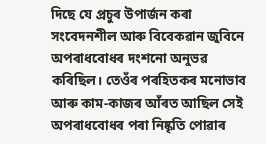দিছে যে প্ৰচুৰ উপাৰ্জন কৰা সংবেদনশীল আৰু বিবেকৱান জুবিনে অপৰাধবোধৰ দংশনো অনুভৱ কৰিছিল। তেওঁৰ পৰহিতকৰ মনোভাব আৰু কাম-কাজৰ আঁৰত আছিল সেই অপৰাধবোধৰ পৰা নিষ্কৃতি পোৱাৰ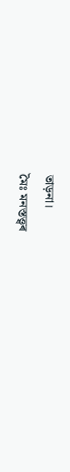তাড়না।
মৈঃ মনস্তত্ত্বৰ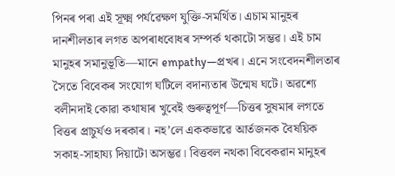পিনৰ পৰা এই সূক্ষ্ম পৰ্যৱেক্ষণ যুক্তি-সমৰ্থিত। এচাম মানুহৰ দানশীলতাৰ লগত অপৰাধবোধৰ সম্পৰ্ক থকাটো সম্ভৱ। এই চাম মানুহৰ সমানুভূতি—মানে empathy—প্ৰখৰ। এনে সংবেদনশীলতাৰ সৈতে বিবেকৰ সংযোগ ঘটিলে বদান্যতাৰ উন্মেষ ঘটে। অৱশ্যে বলীনদাই কোৱা কথাষাৰ খুবেই গুৰুত্বপূৰ্ণ—চিত্তৰ সুষমাৰ লগতে বিত্তৰ প্ৰাচুৰ্যও দৰকাৰ। নহ’লে এককভাৱে আৰ্তজনক বৈষয়িক সকাহ-সাহায্য দিয়াটো অসম্ভৱ। বিত্তবল নথকা বিবেকৱান মানুহৰ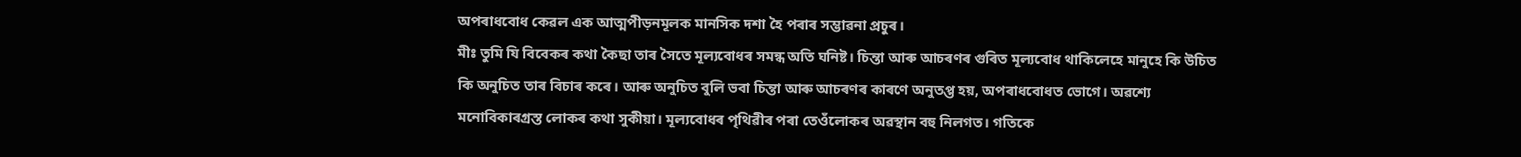অপৰাধবোধ কেৱল এক আত্মপীড়নমূলক মানসিক দশা হৈ পৰাৰ সম্ভাৱনা প্ৰচুৰ।
মীঃ তুমি যি বিবেকৰ কথা কৈছা তাৰ সৈতে মূল্যবোধৰ সমন্ধ অতি ঘনিষ্ট। চিন্তা আৰু আচৰণৰ গুৰিত মূল্যবোধ থাকিলেহে মানুহে কি উচিত কি অনুচিত তাৰ বিচাৰ কৰে। আৰু অনুচিত বুলি ভবা চিন্তা আৰু আচৰণৰ কাৰণে অনুতপ্ত হয়, অপৰাধবোধত ভোগে। অৱশ্যে মনোবিকাৰগ্ৰস্ত লোকৰ কথা সুকীয়া। মূল্যবোধৰ পৃথিৱীৰ পৰা তেওঁলোকৰ অৱস্থান বহু নিলগত। গতিকে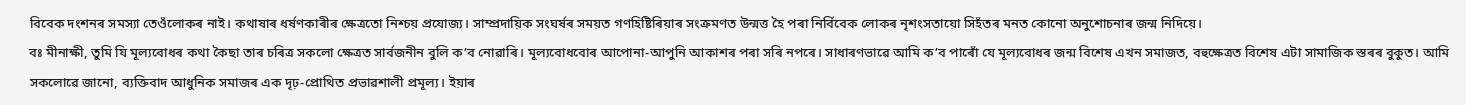বিবেক দংশনৰ সমস্যা তেওঁলোকৰ নাই। কথাষাৰ ধৰ্ষণকাৰীৰ ক্ষেত্ৰতো নিশ্চয় প্ৰযোজ্য। সাম্প্ৰদায়িক সংঘৰ্ষৰ সময়ত গণহিষ্টিৰিয়াৰ সংক্ৰমণত উন্মত্ত হৈ পৰা নিৰ্বিবেক লোকৰ নৃশংসতায়ো সিহঁতৰ মনত কোনো অনুশোচনাৰ জন্ম নিদিয়ে।
বঃ মীনাক্ষী, তুমি যি মূল্যবোধৰ কথা কৈছা তাৰ চৰিত্ৰ সকলো ক্ষেত্ৰত সাৰ্বজনীন বুলি ক’ব নোৱাৰি। মূল্যবোধবোৰ আপোনা-আপুনি আকাশৰ পৰা সৰি নপৰে। সাধাৰণভাৱে আমি ক’ব পাৰোঁ যে মূল্যবোধৰ জন্ম বিশেষ এখন সমাজত, বহুক্ষেত্ৰত বিশেষ এটা সামাজিক স্তৰৰ বুকুত। আমি সকলোৱে জানো, ব্যক্তিবাদ আধুনিক সমাজৰ এক দৃঢ়-প্ৰোথিত প্ৰভাৱশালী প্ৰমূল্য। ইয়াৰ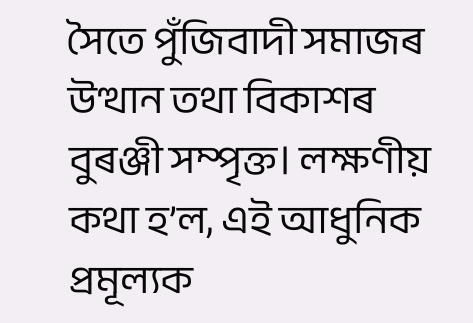সৈতে পুঁজিবাদী সমাজৰ উত্থান তথা বিকাশৰ বুৰঞ্জী সম্পৃক্ত। লক্ষণীয় কথা হ’ল, এই আধুনিক প্ৰমূল্যক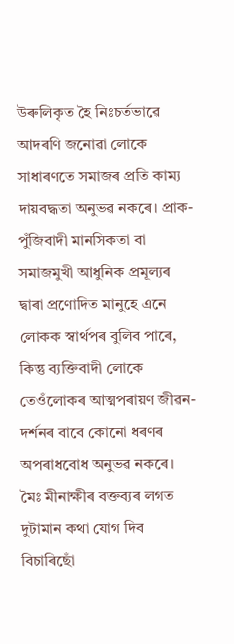উৰুলিকৃত হৈ নিঃচৰ্তভাৱে আদৰণি জনোৱা লোকে সাধাৰণতে সমাজৰ প্ৰতি কাম্য দায়বদ্ধতা অনুভৱ নকৰে। প্ৰাক-পুঁজিবাদী মানসিকতা বা সমাজমুখী আধুনিক প্ৰমূল্যৰ দ্বাৰা প্ৰণোদিত মানুহে এনে লোকক স্বাৰ্থপৰ বুলিব পাৰে, কিন্তু ব্যক্তিবাদী লোকে তেওঁলোকৰ আত্মপৰায়ণ জীৱন-দৰ্শনৰ বাবে কোনো ধৰণৰ অপৰাধবোধ অনুভৱ নকৰে।
মৈঃ মীনাক্ষীৰ বক্তব্যৰ লগত দুটামান কথা যোগ দিব বিচাৰিছোঁ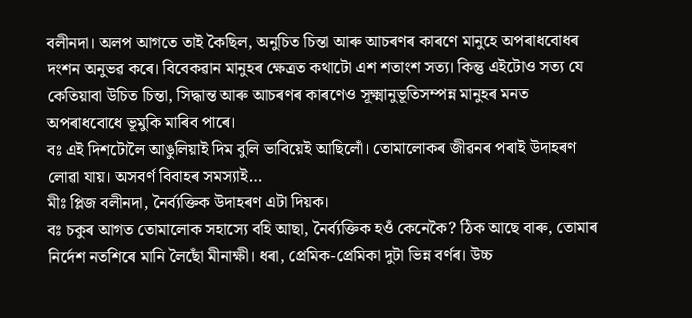বলীনদা। অলপ আগতে তাই কৈছিল, অনুচিত চিন্তা আৰু আচৰণৰ কাৰণে মানুহে অপৰাধবোধৰ দংশন অনুভৱ কৰে। বিবেকৱান মানুহৰ ক্ষেত্ৰত কথাটো এশ শতাংশ সত্য। কিন্তু এইটোও সত্য যে কেতিয়াবা উচিত চিন্তা, সিদ্ধান্ত আৰু আচৰণৰ কাৰণেও সূক্ষ্মানুভূতিসম্পন্ন মানুহৰ মনত অপৰাধবোধে ভূমুকি মাৰিব পাৰে।
বঃ এই দিশটোলৈ আঙুলিয়াই দিম বুলি ভাবিয়েই আছিলোঁ। তোমালোকৰ জীৱনৰ পৰাই উদাহৰণ লোৱা যায়। অসবৰ্ণ বিবাহৰ সমস্যাই…
মীঃ প্লিজ বলীনদা, নৈৰ্ব্যক্তিক উদাহৰণ এটা দিয়ক।
বঃ চকুৰ আগত তোমালোক সহাস্যে বহি আছা, নৈৰ্ব্যক্তিক হওঁ কেনেকৈ? ঠিক আছে বাৰু, তোমাৰ নিৰ্দেশ নতশিৰে মানি লৈছোঁ মীনাক্ষী। ধৰা, প্ৰেমিক-প্ৰেমিকা দুটা ভিন্ন বৰ্ণৰ। উচ্চ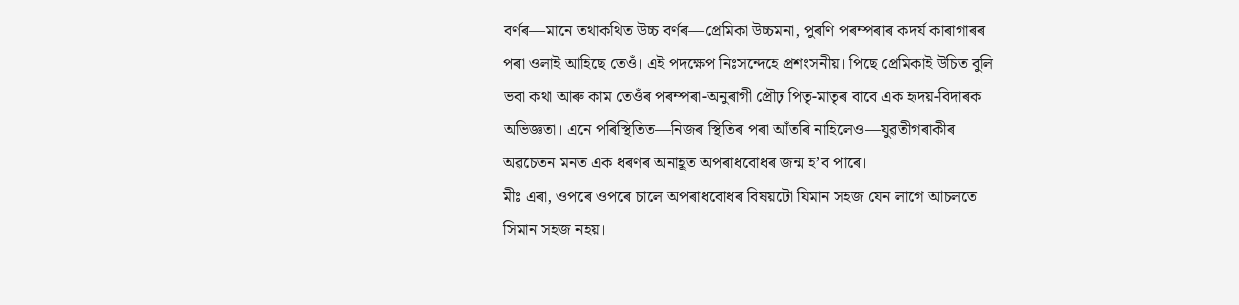বৰ্ণৰ—মানে তথাকথিত উচ্চ বৰ্ণৰ—প্ৰেমিকা উচ্চমনা, পুৰণি পৰম্পৰাৰ কদৰ্য কাৰাগাৰৰ পৰা ওলাই আহিছে তেওঁ। এই পদক্ষেপ নিঃসন্দেহে প্ৰশংসনীয়। পিছে প্ৰেমিকাই উচিত বুলি ভবা কথা আৰু কাম তেওঁৰ পৰম্পৰা-অনুৰাগী প্ৰৌঢ় পিতৃ-মাতৃৰ বাবে এক হৃদয়-বিদাৰক অভিজ্ঞতা। এনে পৰিস্থিতিত—নিজৰ স্থিতিৰ পৰা আঁতৰি নাহিলেও—যুৱতীগৰাকীৰ অৱচেতন মনত এক ধৰণৰ অনাহূত অপৰাধবোধৰ জন্ম হ’ব পাৰে।
মীঃ এৰা, ওপৰে ওপৰে চালে অপৰাধবোধৰ বিষয়টো যিমান সহজ যেন লাগে আচলতে সিমান সহজ নহয়।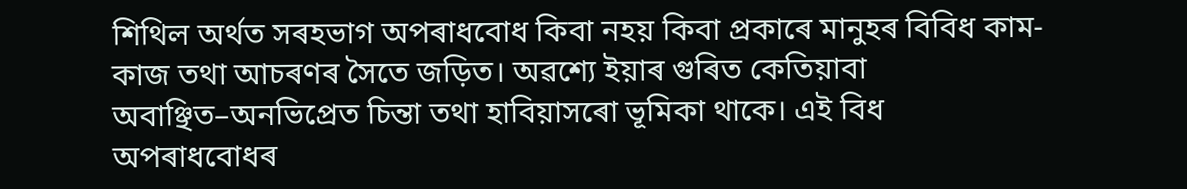শিথিল অৰ্থত সৰহভাগ অপৰাধবোধ কিবা নহয় কিবা প্ৰকাৰে মানুহৰ বিবিধ কাম-কাজ তথা আচৰণৰ সৈতে জড়িত। অৱশ্যে ইয়াৰ গুৰিত কেতিয়াবা অবাঞ্ছিত–অনভিপ্ৰেত চিন্তা তথা হাবিয়াসৰো ভূমিকা থাকে। এই বিধ অপৰাধবোধৰ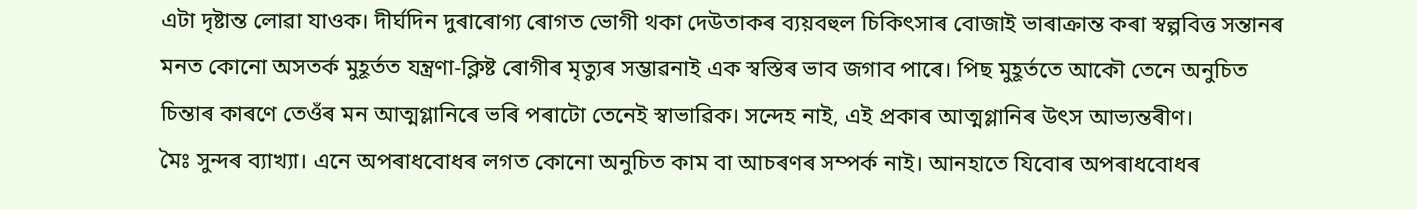এটা দৃষ্টান্ত লোৱা যাওক। দীৰ্ঘদিন দুৰাৰোগ্য ৰোগত ভোগী থকা দেউতাকৰ ব্যয়বহুল চিকিৎসাৰ বোজাই ভাৰাক্ৰান্ত কৰা স্বল্পবিত্ত সন্তানৰ মনত কোনো অসতৰ্ক মুহূৰ্তত যন্ত্ৰণা-ক্লিষ্ট ৰোগীৰ মৃত্যুৰ সম্ভাৱনাই এক স্বস্তিৰ ভাব জগাব পাৰে। পিছ মুহূৰ্ততে আকৌ তেনে অনুচিত চিন্তাৰ কাৰণে তেওঁৰ মন আত্মগ্লানিৰে ভৰি পৰাটো তেনেই স্বাভাৱিক। সন্দেহ নাই, এই প্ৰকাৰ আত্মগ্লানিৰ উৎস আভ্যন্তৰীণ।
মৈঃ সুন্দৰ ব্যাখ্যা। এনে অপৰাধবোধৰ লগত কোনো অনুচিত কাম বা আচৰণৰ সম্পৰ্ক নাই। আনহাতে যিবোৰ অপৰাধবোধৰ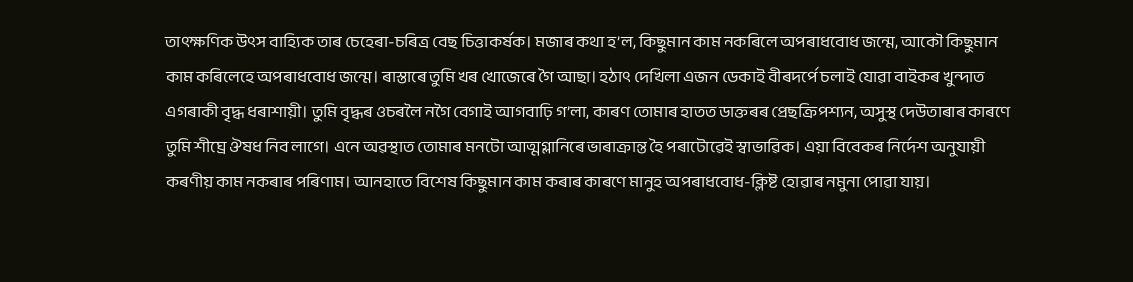তাৎক্ষণিক উৎস বাহ্যিক তাৰ চেহেৰা-চৰিত্ৰ বেছ চিত্তাকৰ্ষক। মজাৰ কথা হ’ল, কিছুমান কাম নকৰিলে অপৰাধবোধ জন্মে, আকৌ কিছুমান কাম কৰিলেহে অপৰাধবোধ জন্মে। ৰাস্তাৰে তুমি খৰ খোজেৰে গৈ আছা। হঠাৎ দেখিলা এজন ডেকাই বীৰদৰ্পে চলাই যোৱা বাইকৰ খুন্দাত এগৰাকী বৃদ্ধ ধৰাশায়ী। তুমি বৃদ্ধৰ ওচৰলৈ নগৈ বেগাই আগবাঢ়ি গ’লা, কাৰণ তোমাৰ হাতত ডাক্তৰৰ প্ৰেছক্ৰিপশ্যন, অসুস্থ দেউতাৰাৰ কাৰণে তুমি শীঘ্ৰে ঔষধ নিব লাগে। এনে অৱস্থাত তোমাৰ মনটো আত্মগ্লানিৰে ভাৰাক্ৰান্ত হৈ পৰাটোৱেই স্বাভাৱিক। এয়া বিবেকৰ নিৰ্দেশ অনুযায়ী কৰণীয় কাম নকৰাৰ পৰিণাম। আনহাতে বিশেষ কিছুমান কাম কৰাৰ কাৰণে মানুহ অপৰাধবোধ-ক্লিষ্ট হোৱাৰ নমুনা পোৱা যায়।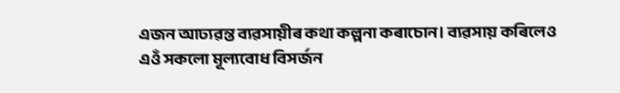এজন আঢ্যৱন্ত ব্যৱসায়ীৰ কথা কল্পনা কৰাচোন। ব্যৱসায় কৰিলেও এওঁ সকলো মূল্যবোধ বিসৰ্জন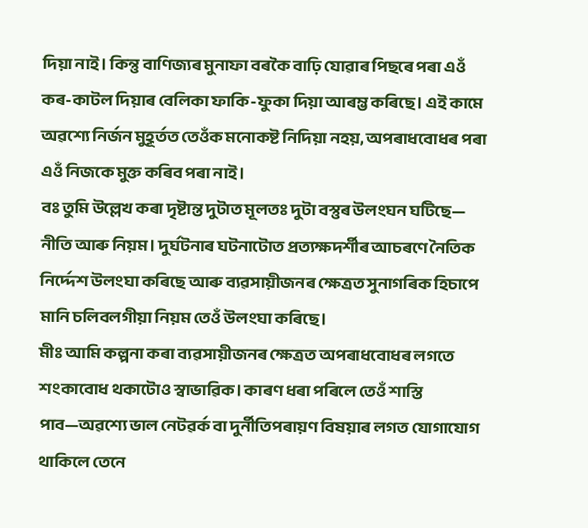দিয়া নাই। কিন্তু বাণিজ্যৰ মুনাফা বৰকৈ বাঢ়ি যোৱাৰ পিছৰে পৰা এওঁ কৰ-কাটল দিয়াৰ বেলিকা ফাকি-ফুকা দিয়া আৰম্ভ কৰিছে। এই কামে অৱশ্যে নিৰ্জন মুহূৰ্তত তেওঁক মনোকষ্ট নিদিয়া নহয়, অপৰাধবোধৰ পৰা এওঁ নিজকে মুক্ত কৰিব পৰা নাই।
বঃ তুমি উল্লেখ কৰা দৃষ্টান্ত দুটাত মূলতঃ দুটা বস্তুৰ উলংঘন ঘটিছে— নীতি আৰু নিয়ম। দুৰ্ঘটনাৰ ঘটনাটোত প্ৰত্যক্ষদৰ্শীৰ আচৰণে নৈতিক নিৰ্দ্দেশ উলংঘা কৰিছে আৰু ব্যৱসায়ীজনৰ ক্ষেত্ৰত সুনাগৰিক হিচাপে মানি চলিবলগীয়া নিয়ম তেওঁ উলংঘা কৰিছে।
মীঃ আমি কল্পনা কৰা ব্যৱসায়ীজনৰ ক্ষেত্ৰত অপৰাধবোধৰ লগতে শংকাবোধ থকাটোও স্বাভাৱিক। কাৰণ ধৰা পৰিলে তেওঁ শাস্তি পাব—অৱশ্যে ভাল নেটৱৰ্ক বা দুৰ্নীতিপৰায়ণ বিষয়াৰ লগত যোগাযোগ থাকিলে তেনে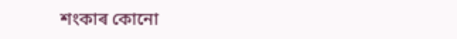শংকাৰ কোনো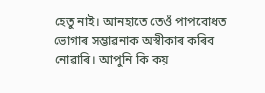হেতু নাই। আনহাতে তেওঁ পাপবোধত ভোগাৰ সম্ভাৱনাক অস্বীকাৰ কৰিব নোৱাৰি। আপুনি কি কয়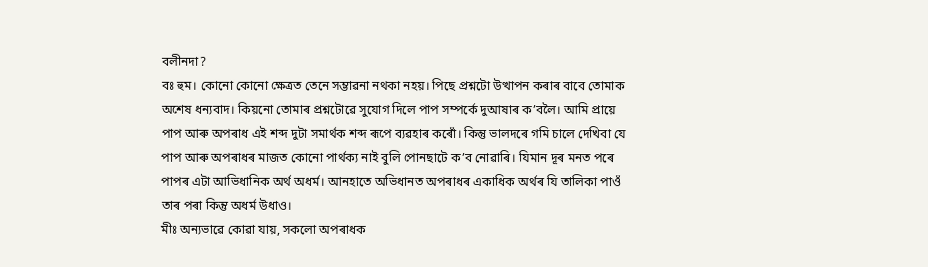বলীনদা?
বঃ হুম। কোনো কোনো ক্ষেত্ৰত তেনে সম্ভাৱনা নথকা নহয়। পিছে প্ৰশ্নটো উত্থাপন কৰাৰ বাবে তোমাক অশেষ ধন্যবাদ। কিয়নো তোমাৰ প্ৰশ্নটোৱে সুযোগ দিলে পাপ সম্পৰ্কে দুআষাৰ ক’বলৈ। আমি প্ৰায়ে পাপ আৰু অপৰাধ এই শব্দ দুটা সমাৰ্থক শব্দ ৰূপে ব্যৱহাৰ কৰোঁ। কিন্তু ভালদৰে গমি চালে দেখিবা যে পাপ আৰু অপৰাধৰ মাজত কোনো পাৰ্থক্য নাই বুলি পোনছাটে ক’ব নোৱাৰি। যিমান দূৰ মনত পৰে পাপৰ এটা আভিধানিক অৰ্থ অধৰ্ম। আনহাতে অভিধানত অপৰাধৰ একাধিক অৰ্থৰ যি তালিকা পাওঁ তাৰ পৰা কিন্তু অধৰ্ম উধাও।
মীঃ অন্যভাৱে কোৱা যায়, সকলো অপৰাধক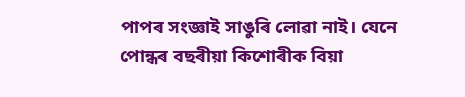পাপৰ সংজ্ঞাই সাঙুৰি লোৱা নাই। যেনে পোন্ধৰ বছৰীয়া কিশোৰীক বিয়া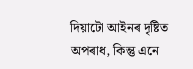দিয়াটো আইনৰ দৃষ্টিত অপৰাধ, কিন্তু এনে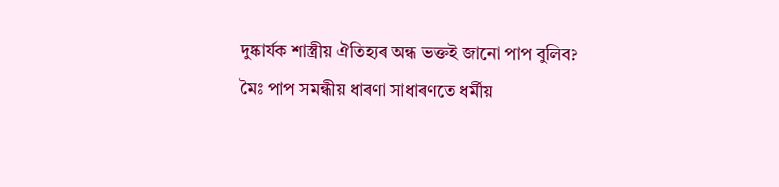দুষ্কাৰ্যক শাস্ত্ৰীয় ঐতিহ্যৰ অন্ধ ভক্তই জানো পাপ বুলিব?
মৈঃ পাপ সমন্ধীয় ধাৰণা সাধাৰণতে ধৰ্মীয়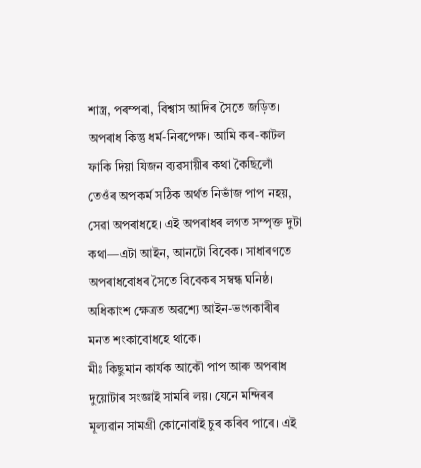শাস্ত্ৰ, পৰম্পৰা, বিশ্বাস আদিৰ সৈতে জড়িত। অপৰাধ কিন্তু ধৰ্ম-নিৰপেক্ষ। আমি কৰ-কাটল ফাকি দিয়া যিজন ব্যৱসায়ীৰ কথা কৈছিলোঁ তেওঁৰ অপকৰ্ম সঠিক অৰ্থত নিভাঁজ পাপ নহয়, সেৱা অপৰাধহে। এই অপৰাধৰ লগত সম্পৃক্ত দুটা কথা—এটা আইন, আনটো বিবেক। সাধাৰণতে অপৰাধবোধৰ সৈতে বিবেকৰ সম্বন্ধ ঘনিষ্ঠ। অধিকাংশ ক্ষেত্ৰত অৱশ্যে আইন-ভংগকাৰীৰ মনত শংকাবোধহে থাকে।
মীঃ কিছুমান কাৰ্যক আকৌ পাপ আৰু অপৰাধ দুয়োটাৰ সংজ্ঞাই সামৰি লয়। যেনে মন্দিৰৰ মূল্যৱান সামগ্ৰী কোনোবাই চুৰ কৰিব পাৰে। এই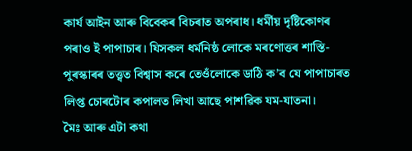কাৰ্য আইন আৰু বিবেকৰ বিচৰাত অপৰাধ। ধৰ্মীয় দৃষ্টিকোণৰ পৰাও ই পাপাচাৰ। যিসকল ধৰ্মনিষ্ঠ লোকে মৰণোত্তৰ শাস্তি-পুৰস্কাৰৰ তত্ত্বত বিশ্বাস কৰে তেওঁলোকে ডাঠি ক’ব যে পাপাচাৰত লিপ্ত চোৰটোৰ কপালত লিখা আছে পাশৱিক যম-যাতনা।
মৈঃ আৰু এটা কথা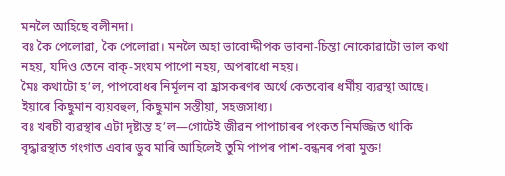মনলৈ আহিছে বলীনদা।
বঃ কৈ পেলোৱা, কৈ পেলোৱা। মনলৈ অহা ভাবোদ্দীপক ভাবনা-চিন্তা নোকোৱাটো ভাল কথা নহয়, যদিও তেনে বাক্‌-সংযম পাপো নহয়, অপৰাধো নহয়।
মৈঃ কথাটো হ’ল, পাপবোধৰ নিৰ্মূলন বা হ্ৰাসকৰণৰ অৰ্থে কেতবোৰ ধৰ্মীয় ব্যৱস্থা আছে। ইয়াৰে কিছুমান ব্যয়বহুল, কিছুমান সস্তীয়া, সহজসাধ্য।
বঃ খৰচী ব্যৱস্থাৰ এটা দৃষ্টান্ত হ’ল—গোটেই জীৱন পাপাচাৰৰ পংকত নিমজ্জিত থাকি বৃদ্ধাৱস্থাত গংগাত এবাৰ ডুব মাৰি আহিলেই তুমি পাপৰ পাশ-বন্ধনৰ পৰা মুক্ত!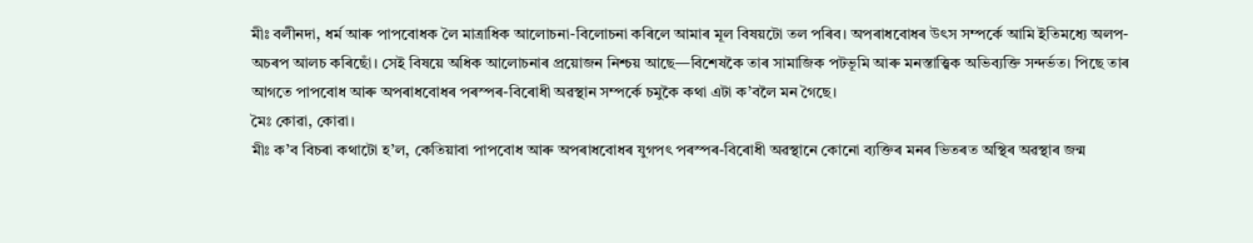মীঃ বলীনদা, ধৰ্ম আৰু পাপবোধক লৈ মাত্ৰাধিক আলোচনা-বিলোচনা কৰিলে আমাৰ মূল বিষয়টো তল পৰিব। অপৰাধবোধৰ উৎস সম্পৰ্কে আমি ইতিমধ্যে অলপ-অচৰপ আলচ কৰিছোঁ। সেই বিষয়ে অধিক আলোচনাৰ প্ৰয়োজন নিশ্চয় আছে—বিশেষকৈ তাৰ সামাজিক পটভূমি আৰু মনস্তাত্ত্বিক অভিব্যক্তি সন্দৰ্ভত। পিছে তাৰ আগতে পাপবোধ আৰু অপৰাধবোধৰ পৰস্পৰ-বিৰোধী অৱস্থান সম্পৰ্কে চমুকৈ কথা এটা ক’বলৈ মন গৈছে।
মৈঃ কোৱা, কোৱা।
মীঃ ক’ব বিচৰা কথাটো হ’ল, কেতিয়াবা পাপবোধ আৰু অপৰাধবোধৰ যুগপৎ পৰস্পৰ-বিৰোধী অৱস্থানে কোনো ব্যক্তিৰ মনৰ ভিতৰত অস্থিৰ অৱস্থাৰ জন্ম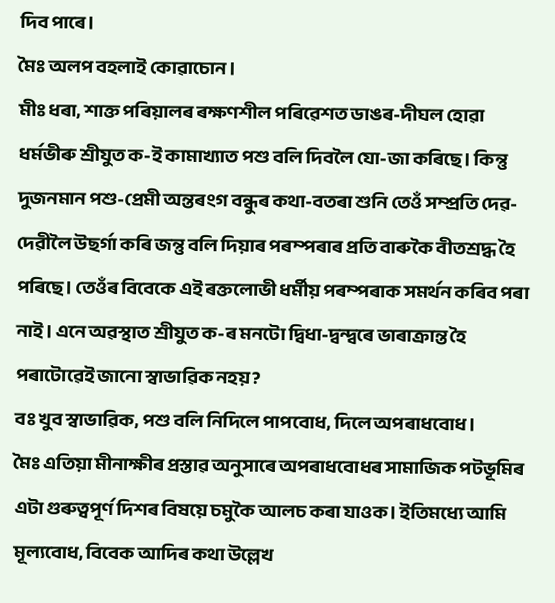দিব পাৰে।
মৈঃ অলপ বহলাই কোৱাচোন।
মীঃ ধৰা, শাক্ত পৰিয়ালৰ ৰক্ষণশীল পৰিৱেশত ডাঙৰ-দীঘল হোৱা ধৰ্মভীৰু শ্ৰীযুত ক-ই কামাখ্যাত পশু বলি দিবলৈ যো-জা কৰিছে। কিন্তু দুজনমান পশু-প্ৰেমী অন্তৰংগ বন্ধুৰ কথা-বতৰা শুনি তেওঁ সম্প্ৰতি দেৱ-দেৱীলৈ উছৰ্গা কৰি জন্তু বলি দিয়াৰ পৰম্পৰাৰ প্ৰতি বাৰুকৈ বীতশ্ৰদ্ধ হৈ পৰিছে। তেওঁৰ বিবেকে এই ৰক্তলোভী ধৰ্মীয় পৰম্পৰাক সমৰ্থন কৰিব পৰা নাই। এনে অৱস্থাত শ্ৰীযুত ক-ৰ মনটো দ্বিধা-দ্বন্দ্বৰে ভাৰাক্ৰান্ত হৈ পৰাটোৱেই জানো স্বাভাৱিক নহয়?
বঃ খুব স্বাভাৱিক, পশু বলি নিদিলে পাপবোধ, দিলে অপৰাধবোধ।
মৈঃ এতিয়া মীনাক্ষীৰ প্ৰস্তাৱ অনুসাৰে অপৰাধবোধৰ সামাজিক পটভূমিৰ এটা গুৰুত্বপূৰ্ণ দিশৰ বিষয়ে চমুকৈ আলচ কৰা যাওক। ইতিমধ্যে আমি মূল্যবোধ, বিবেক আদিৰ কথা উল্লেখ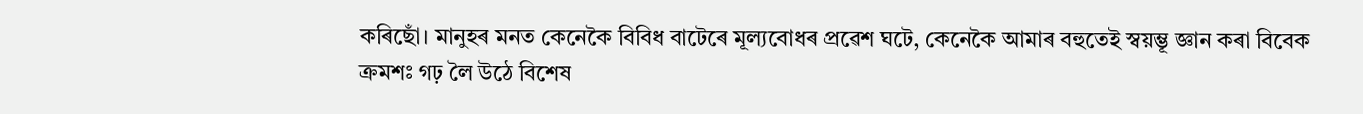কৰিছোঁ। মানুহৰ মনত কেনেকৈ বিবিধ বাটেৰে মূল্যবোধৰ প্ৰৱেশ ঘটে, কেনেকৈ আমাৰ বহুতেই স্বয়ম্ভূ জ্ঞান কৰা বিবেক ক্ৰমশঃ গঢ় লৈ উঠে বিশেষ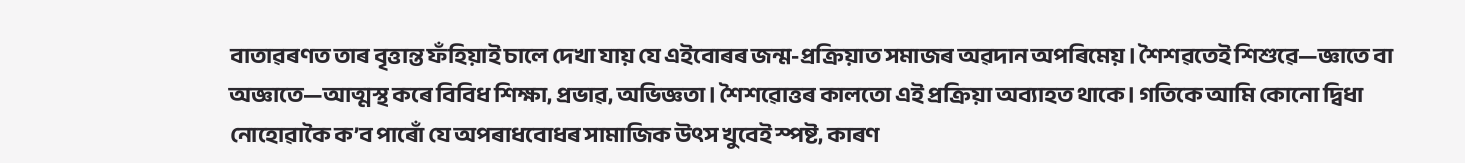বাতাৱৰণত তাৰ বৃত্তান্ত ফঁহিয়াই চালে দেখা যায় যে এইবোৰৰ জন্ম-প্ৰক্ৰিয়াত সমাজৰ অৱদান অপৰিমেয়। শৈশৱতেই শিশুৱে—জ্ঞাতে বা অজ্ঞাতে—আত্মস্থ কৰে বিবিধ শিক্ষা, প্ৰভাৱ, অভিজ্ঞতা। শৈশৱোত্তৰ কালতো এই প্ৰক্ৰিয়া অব্যাহত থাকে। গতিকে আমি কোনো দ্বিধা নোহোৱাকৈ ক’ব পাৰোঁ যে অপৰাধবোধৰ সামাজিক উৎস খুবেই স্পষ্ট, কাৰণ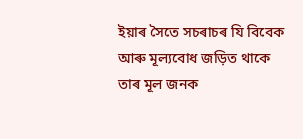ইয়াৰ সৈতে সচৰাচৰ যি বিবেক আৰু মূল্যবোধ জড়িত থাকে তাৰ মূল জনক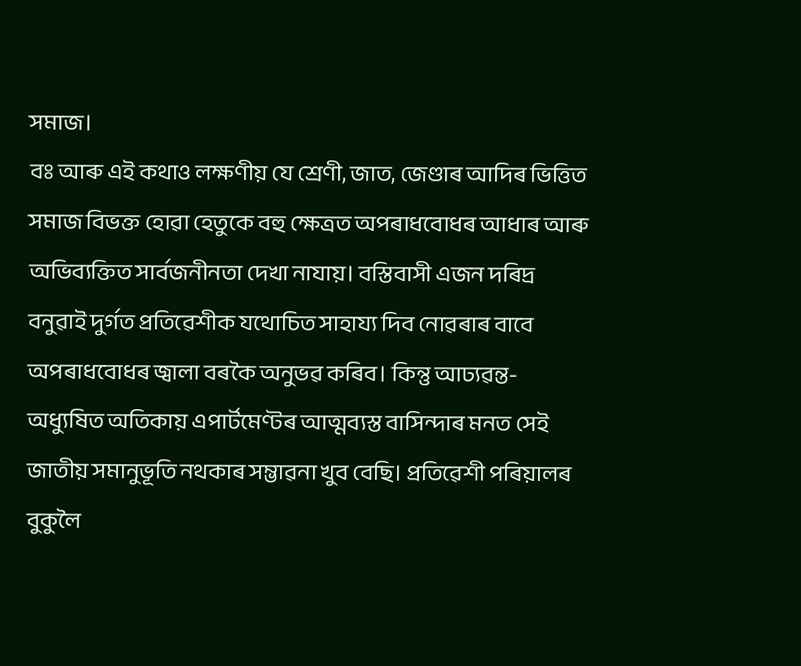সমাজ।
বঃ আৰু এই কথাও লক্ষণীয় যে শ্ৰেণী, জাত, জেণ্ডাৰ আদিৰ ভিত্তিত সমাজ বিভক্ত হোৱা হেতুকে বহু ক্ষেত্ৰত অপৰাধবোধৰ আধাৰ আৰু অভিব্যক্তিত সাৰ্বজনীনতা দেখা নাযায়। বস্তিবাসী এজন দৰিদ্ৰ বনুৱাই দুৰ্গত প্ৰতিৱেশীক যথোচিত সাহায্য দিব নোৱৰাৰ বাবে অপৰাধবোধৰ জ্বালা বৰকৈ অনুভৱ কৰিব। কিন্তু আঢ্যৱন্ত-অধ্যুষিত অতিকায় এপাৰ্টমেণ্টৰ আত্মব্যস্ত বাসিন্দাৰ মনত সেই জাতীয় সমানুভূতি নথকাৰ সম্ভাৱনা খুব বেছি। প্ৰতিৱেশী পৰিয়ালৰ বুকুলৈ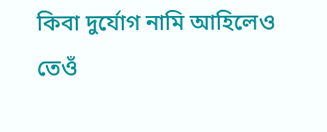কিবা দুৰ্যোগ নামি আহিলেও তেওঁ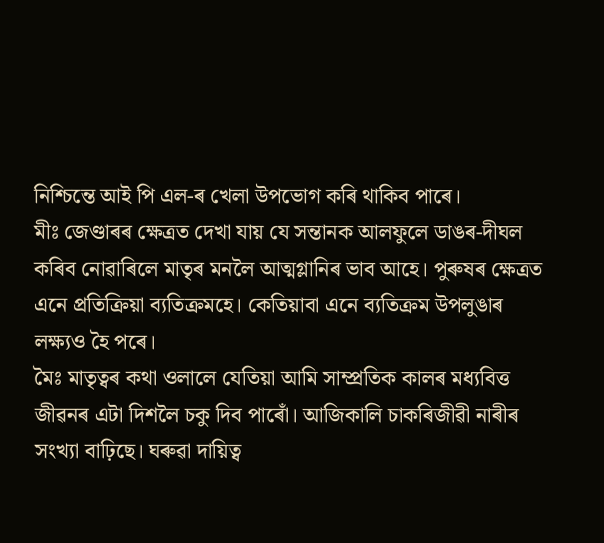নিশ্চিন্তে আই পি এল-ৰ খেলা উপভোগ কৰি থাকিব পাৰে।
মীঃ জেণ্ডাৰৰ ক্ষেত্ৰত দেখা যায় যে সন্তানক আলফুলে ডাঙৰ-দীঘল কৰিব নোৱাৰিলে মাতৃৰ মনলৈ আত্মগ্লানিৰ ভাব আহে। পুৰুষৰ ক্ষেত্ৰত এনে প্ৰতিক্ৰিয়া ব্যতিক্ৰমহে। কেতিয়াবা এনে ব্যতিক্ৰম উপলুঙাৰ লক্ষ্যও হৈ পৰে।
মৈঃ মাতৃত্বৰ কথা ওলালে যেতিয়া আমি সাম্প্ৰতিক কালৰ মধ্যবিত্ত জীৱনৰ এটা দিশলৈ চকু দিব পাৰোঁ। আজিকালি চাকৰিজীৱী নাৰীৰ সংখ্যা বাঢ়িছে। ঘৰুৱা দায়িত্ব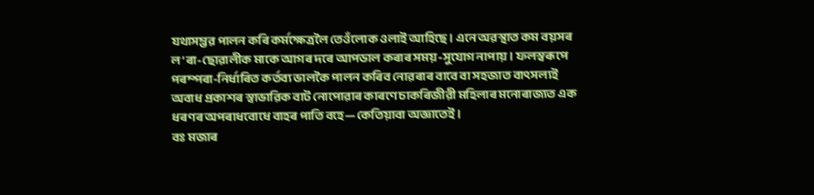যথাসম্ভৱ পালন কৰি কৰ্মক্ষেত্ৰলৈ তেওঁলোক ওলাই আহিছে। এনে অৱস্থাত কম বয়সৰ ল’ৰা-ছোৱালীক মাকে আগৰ দৰে আপডাল কৰাৰ সময়-সুযোগ নাপায়। ফলস্বৰূপে পৰম্পৰা-নিৰ্ধাৰিত কৰ্তব্য ভালকৈ পালন কৰিব নোৱৰাৰ বাবে বা সহজাত বাৎসল্যই অবাধ প্ৰকাশৰ স্বাভাৱিক বাট নোপোৱাৰ কাৰণে চাকৰিজীৱী মহিলাৰ মনোৰাজ্যত এক ধৰণৰ অপৰাধবোধে বাহৰ পাতি বহে—কেতিয়াবা অজ্ঞাতেই।
বঃ মজাৰ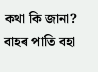কথা কি জানা? বাহৰ পাতি বহা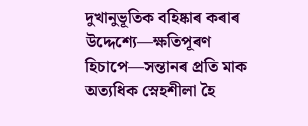দুখানুভূতিক বহিষ্কাৰ কৰাৰ উদ্দেশ্যে—ক্ষতিপূৰণ হিচাপে—সন্তানৰ প্ৰতি মাক অত্যধিক স্নেহশীলা হৈ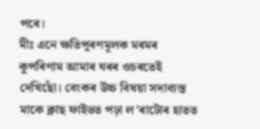পৰে।
মীঃ এনে ক্ষতিপূৰণমূলক মৰমৰ কুপৰিণাম আমাৰ ঘৰৰ ওচৰতেই দেখিছোঁ। বেংকৰ উচ্চ বিষয়া সদাব্যস্ত মাকে ক্লাছ ফাইভত পঢ়া ল’ৰাটোৰ হাতত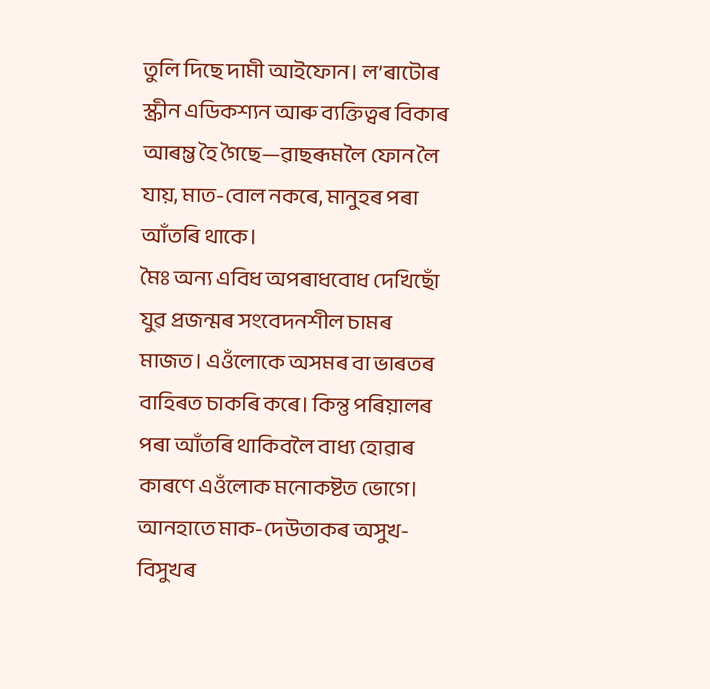তুলি দিছে দামী আইফোন। ল’ৰাটোৰ স্ক্ৰীন এডিকশ্যন আৰু ব্যক্তিত্বৰ বিকাৰ আৰম্ভ হৈ গৈছে—ৱাছৰূমলৈ ফোন লৈ যায়, মাত-বোল নকৰে, মানুহৰ পৰা আঁতৰি থাকে।
মৈঃ অন্য এবিধ অপৰাধবোধ দেখিছোঁ যুৱ প্ৰজন্মৰ সংবেদনশীল চামৰ মাজত। এওঁলোকে অসমৰ বা ভাৰতৰ বাহিৰত চাকৰি কৰে। কিন্তু পৰিয়ালৰ পৰা আঁতৰি থাকিবলৈ বাধ্য হোৱাৰ কাৰণে এওঁলোক মনোকষ্টত ভোগে। আনহাতে মাক-দেউতাকৰ অসুখ-বিসুখৰ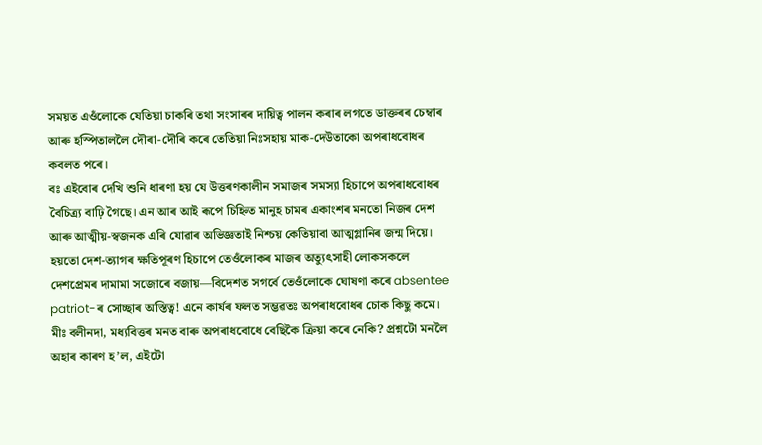সময়ত এওঁলোকে যেতিয়া চাকৰি তথা সংসাৰৰ দায়িত্ব পালন কৰাৰ লগতে ডাক্তৰৰ চেম্বাৰ আৰু হস্পিতাললৈ দৌৰা-দৌৰি কৰে তেতিয়া নিঃসহায় মাক-দেউতাকো অপৰাধবোধৰ কবলত পৰে।
বঃ এইবোৰ দেখি শুনি ধাৰণা হয় যে উত্তৰণকালীন সমাজৰ সমস্যা হিচাপে অপৰাধবোধৰ বৈচিত্ৰ্য বাঢ়ি গৈছে। এন আৰ আই ৰূপে চিহ্নিত মানুহ চামৰ একাংশৰ মনতো নিজৰ দেশ আৰু আত্মীয়-স্বজনক এৰি যোৱাৰ অভিজ্ঞতাই নিশ্চয় কেতিয়াবা আত্মগ্লানিৰ জন্ম দিয়ে। হয়তো দেশ-ত্যাগৰ ক্ষতিপূৰণ হিচাপে তেওঁলোকৰ মাজৰ অত্যুৎসাহী লোকসকলে দেশপ্ৰেমৰ দামামা সজোৰে বজায়—বিদেশত সগৰ্বে তেওঁলোকে ঘোষণা কৰে absentee patriot-ৰ সোচ্ছাৰ অস্তিত্ব! এনে কাৰ্যৰ ফলত সম্ভৱতঃ অপৰাধবোধৰ চোক কিছু কমে।
মীঃ বলীনদা, মধ্যবিত্তৰ মনত বাৰু অপৰাধবোধে বেছিকৈ ক্ৰিয়া কৰে নেকি? প্ৰশ্নটো মনলৈ অহাৰ কাৰণ হ’ল, এইটো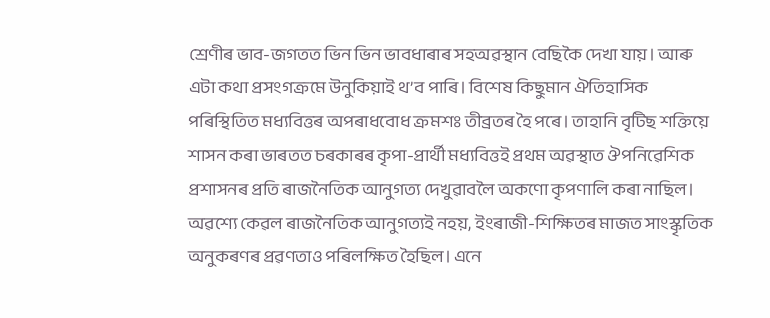শ্ৰেণীৰ ভাব-জগতত ভিন ভিন ভাবধাৰাৰ সহঅৱস্থান বেছিকৈ দেখা যায়। আৰু এটা কথা প্ৰসংগক্ৰমে উনুকিয়াই থ’ব পাৰি। বিশেষ কিছুমান ঐতিহাসিক পৰিস্থিতিত মধ্যবিত্তৰ অপৰাধবোধ ক্ৰমশঃ তীব্ৰতৰ হৈ পৰে। তাহানি বৃটিছ শক্তিয়ে শাসন কৰা ভাৰতত চৰকাৰৰ কৃপা-প্ৰাৰ্থী মধ্যবিত্তই প্ৰথম অৱস্থাত ঔপনিৱেশিক প্ৰশাসনৰ প্ৰতি ৰাজনৈতিক আনুগত্য দেখুৱাবলৈ অকণো কৃপণালি কৰা নাছিল। অৱশ্যে কেৱল ৰাজনৈতিক আনুগত্যই নহয়, ইংৰাজী-শিক্ষিতৰ মাজত সাংস্কৃতিক অনুকৰণৰ প্ৰৱণতাও পৰিলক্ষিত হৈছিল। এনে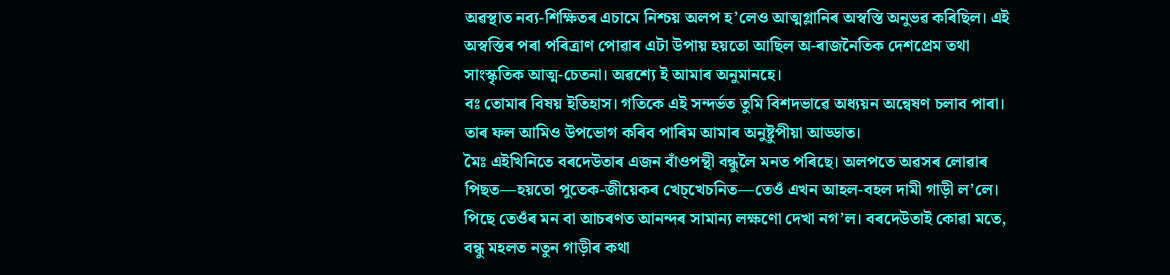অৱস্থাত নব্য-শিক্ষিতৰ এচামে নিশ্চয় অলপ হ’লেও আত্মগ্লানিৰ অস্বস্তি অনুভৱ কৰিছিল। এই অস্বস্তিৰ পৰা পৰিত্ৰাণ পোৱাৰ এটা উপায় হয়তো আছিল অ-ৰাজনৈতিক দেশপ্ৰেম তথা সাংস্কৃতিক আত্ম-চেতনা। অৱশ্যে ই আমাৰ অনুমানহে।
বঃ তোমাৰ বিষয় ইতিহাস। গতিকে এই সন্দৰ্ভত তুমি বিশদভাৱে অধ্যয়ন অন্বেষণ চলাব পাৰা। তাৰ ফল আমিও উপভোগ কৰিব পাৰিম আমাৰ অনুষ্টুপীয়া আড্ডাত।
মৈঃ এইখিনিতে বৰদেউতাৰ এজন বাঁওপন্থী বন্ধুলৈ মনত পৰিছে। অলপতে অৱসৰ লোৱাৰ পিছত—হয়তো পুতেক-জীয়েকৰ খেচ্‌খেচনিত—তেওঁ এখন আহল-বহল দামী গাড়ী ল’লে। পিছে তেওঁৰ মন বা আচৰণত আনন্দৰ সামান্য লক্ষণো দেখা নগ’ল। বৰদেউতাই কোৱা মতে, বন্ধু মহলত নতুন গাড়ীৰ কথা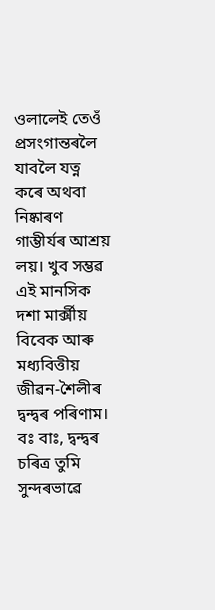ওলালেই তেওঁ প্ৰসংগান্তৰলৈ যাবলৈ যত্ন কৰে অথবা নিষ্কাৰণ গাম্ভীৰ্যৰ আশ্ৰয় লয়। খুব সম্ভৱ এই মানসিক দশা মাৰ্ক্সীয় বিবেক আৰু মধ্যবিত্তীয় জীৱন-শৈলীৰ দ্বন্দ্বৰ পৰিণাম।
বঃ বাঃ, দ্বন্দ্বৰ চৰিত্ৰ তুমি সুন্দৰভাৱে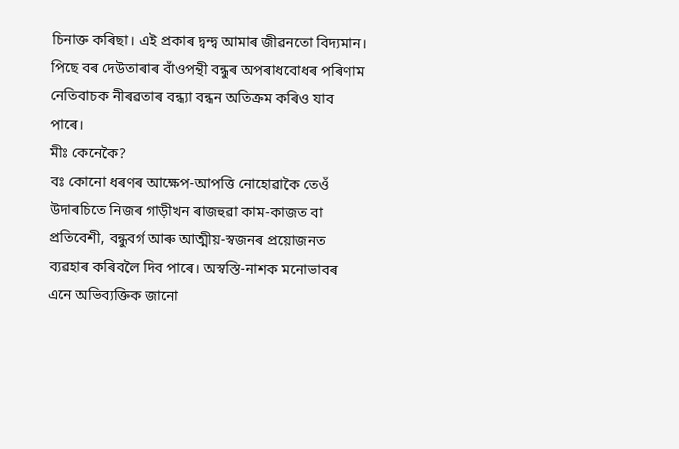চিনাক্ত কৰিছা। এই প্ৰকাৰ দ্বন্দ্ব আমাৰ জীৱনতো বিদ্যমান। পিছে বৰ দেউতাৰাৰ বাঁওপন্থী বন্ধুৰ অপৰাধবোধৰ পৰিণাম নেতিবাচক নীৰৱতাৰ বন্ধ্যা বন্ধন অতিক্ৰম কৰিও যাব পাৰে।
মীঃ কেনেকৈ?
বঃ কোনো ধৰণৰ আক্ষেপ-আপত্তি নোহোৱাকৈ তেওঁ উদাৰচিতে নিজৰ গাড়ীখন ৰাজহুৱা কাম-কাজত বা প্ৰতিবেশী, বন্ধুবৰ্গ আৰু আত্মীয়-স্বজনৰ প্ৰয়োজনত ব্যৱহাৰ কৰিবলৈ দিব পাৰে। অস্বস্তি-নাশক মনোভাবৰ এনে অভিব্যক্তিক জানো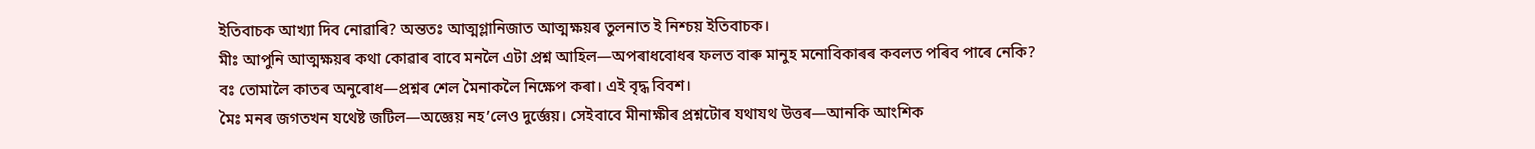ইতিবাচক আখ্যা দিব নোৱাৰি? অন্ততঃ আত্মগ্লানিজাত আত্মক্ষয়ৰ তুলনাত ই নিশ্চয় ইতিবাচক।
মীঃ আপুনি আত্মক্ষয়ৰ কথা কোৱাৰ বাবে মনলৈ এটা প্ৰশ্ন আহিল—অপৰাধবোধৰ ফলত বাৰু মানুহ মনোবিকাৰৰ কবলত পৰিব পাৰে নেকি?
বঃ তোমালৈ কাতৰ অনুৰোধ—প্ৰশ্নৰ শেল মৈনাকলৈ নিক্ষেপ কৰা। এই বৃদ্ধ বিবশ।
মৈঃ মনৰ জগতখন যথেষ্ট জটিল—অজ্ঞেয় নহ’লেও দুৰ্জ্ঞেয়। সেইবাবে মীনাক্ষীৰ প্ৰশ্নটোৰ যথাযথ উত্তৰ—আনকি আংশিক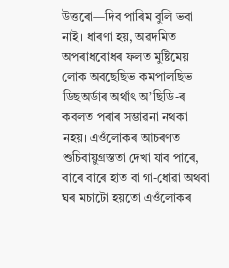উত্তৰো—দিব পাৰিম বুলি ভবা নাই। ধাৰণা হয়, অৱদমিত অপৰাধবোধৰ ফলত মুষ্টিমেয় লোক অবছেছিভ কমপালছিভ ডিছঅৰ্ডাৰ অৰ্থাৎ অ’ছিডি-ৰ কবলত পৰাৰ সম্ভাৱনা নথকা নহয়। এওঁলোকৰ আচৰণত শুচিবায়ুগ্ৰস্ততা দেখা যাব পাৰে, বাৰে বাৰে হাত বা গা-ধোৱা অথবা ঘৰ মচাটো হয়তো এওঁলোকৰ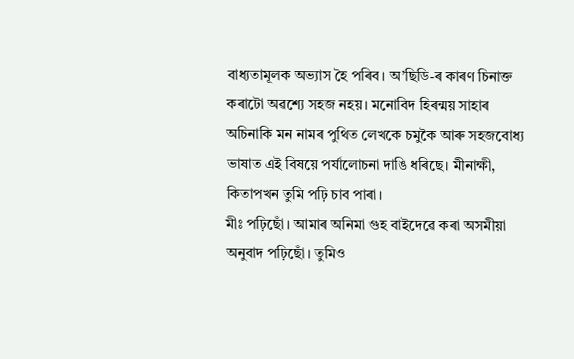বাধ্যতামূলক অভ্যাস হৈ পৰিব। অ’ছিডি-ৰ কাৰণ চিনাক্ত কৰাটো অৱশ্যে সহজ নহয়। মনোবিদ হিৰন্ময় সাহাৰ অচিনাকি মন নামৰ পুথিত লেখকে চমুকৈ আৰু সহজবোধ্য ভাষাত এই বিষয়ে পৰ্যালোচনা দাঙি ধৰিছে। মীনাক্ষী, কিতাপখন তুমি পঢ়ি চাব পাৰা।
মীঃ পঢ়িছোঁ। আমাৰ অনিমা গুহ বাইদেৱে কৰা অসমীয়া অনুবাদ পঢ়িছোঁ। তুমিও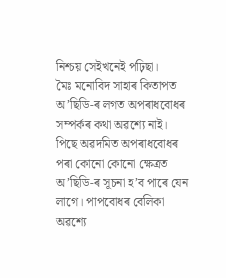নিশ্চয় সেইখনেই পঢ়িছা।
মৈঃ মনোবিদ সাহাৰ কিতাপত অ’ছিডি-ৰ লগত অপৰাধবোধৰ সম্পৰ্কৰ কথা অৱশ্যে নাই। পিছে অৱদমিত অপৰাধবোধৰ পৰা কোনো কোনো ক্ষেত্ৰত অ’ছিডি-ৰ সূচনা হ’ব পাৰে যেন লাগে। পাপবোধৰ বেলিকা অৱশ্যে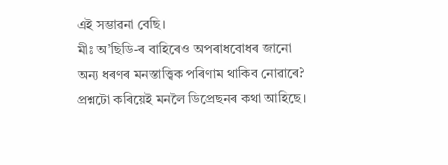এই সম্ভাৱনা বেছি।
মীঃ অ’ছিডি-ৰ বাহিৰেও অপৰাধবোধৰ জানো অন্য ধৰণৰ মনস্তাত্ত্বিক পৰিণাম থাকিব নোৱাৰে? প্ৰশ্নটো কৰিয়েই মনলৈ ডিপ্ৰেছনৰ কথা আহিছে।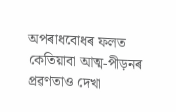অপৰাধবোধৰ ফলত কেতিয়াবা আত্ম-পীড়নৰ প্ৰৱণতাও দেখা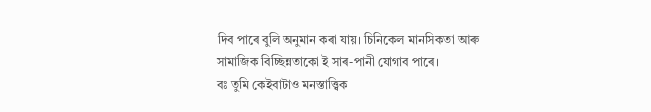দিব পাৰে বুলি অনুমান কৰা যায়। চিনিকেল মানসিকতা আৰু সামাজিক বিচ্ছিন্নতাকো ই সাৰ-পানী যোগাব পাৰে।
বঃ তুমি কেইবাটাও মনস্তাত্ত্বিক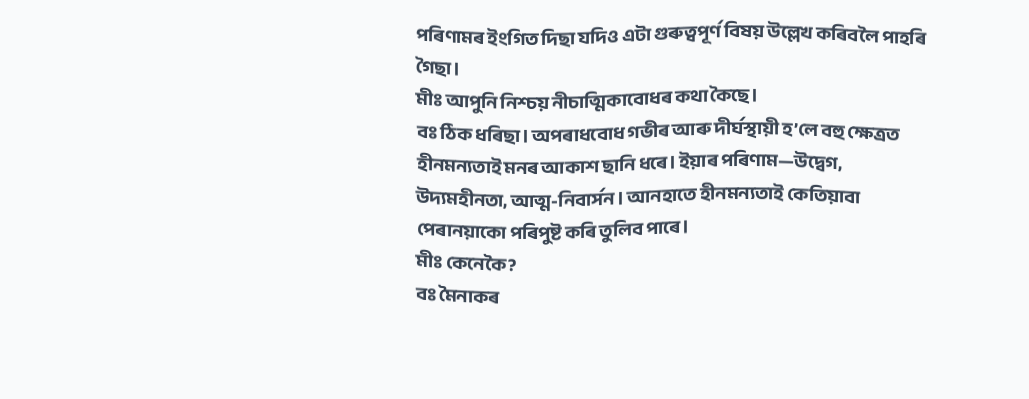পৰিণামৰ ইংগিত দিছা যদিও এটা গুৰুত্বপূৰ্ণ বিষয় উল্লেখ কৰিবলৈ পাহৰি গৈছা।
মীঃ আপুনি নিশ্চয় নীচাত্মিকাবোধৰ কথা কৈছে।
বঃ ঠিক ধৰিছা। অপৰাধবোধ গভীৰ আৰু দীৰ্ঘস্থায়ী হ’লে বহু ক্ষেত্ৰত হীনমন্যতাই মনৰ আকাশ ছানি ধৰে। ইয়াৰ পৰিণাম—উদ্বেগ, উদ্যমহীনতা, আত্ম-নিবাৰ্সন। আনহাতে হীনমন্যতাই কেতিয়াবা পেৰানয়াকো পৰিপুষ্ট কৰি তুলিব পাৰে।
মীঃ কেনেকৈ?
বঃ মৈনাকৰ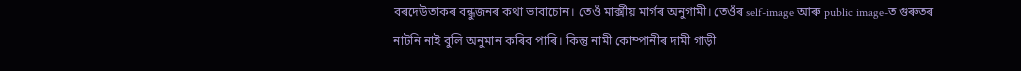বৰদেউতাকৰ বন্ধুজনৰ কথা ভাবাচোন। তেওঁ মাৰ্ক্সীয় মাৰ্গৰ অনুগামী। তেওঁৰ self-image আৰু public image-ত গুৰুতৰ নাটনি নাই বুলি অনুমান কৰিব পাৰি। কিন্তু নামী কোম্পানীৰ দামী গাড়ী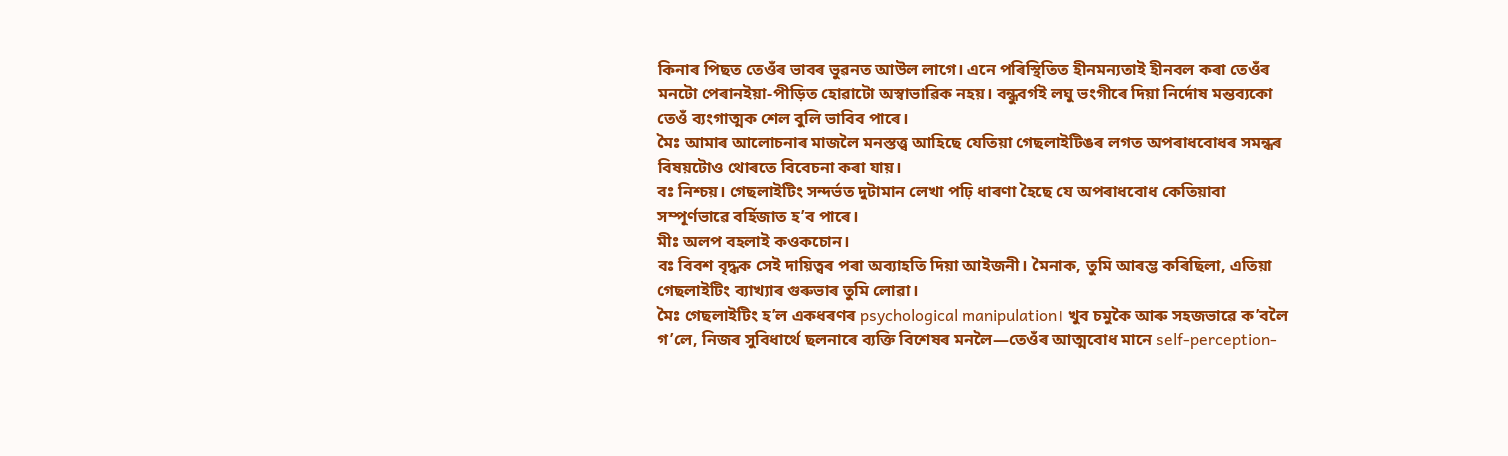কিনাৰ পিছত তেওঁৰ ভাবৰ ভুৱনত আউল লাগে। এনে পৰিস্থিতিত হীনমন্যতাই হীনবল কৰা তেওঁৰ মনটো পেৰানইয়া-পীড়িত হোৱাটো অস্বাভাৱিক নহয়। বন্ধুবৰ্গই লঘু ভংগীৰে দিয়া নিৰ্দোষ মন্তব্যকো তেওঁ ব্যংগাত্মক শেল বুলি ভাবিব পাৰে।
মৈঃ আমাৰ আলোচনাৰ মাজলৈ মনস্তত্ত্ব আহিছে যেতিয়া গেছলাইটিঙৰ লগত অপৰাধবোধৰ সমন্ধৰ বিষয়টোও থোৰতে বিবেচনা কৰা যায়।
বঃ নিশ্চয়। গেছলাইটিং সন্দৰ্ভত দুটামান লেখা পঢ়ি ধাৰণা হৈছে যে অপৰাধবোধ কেতিয়াবা সম্পূৰ্ণভাৱে বৰ্হিজাত হ’ব পাৰে।
মীঃ অলপ বহলাই কওকচোন।
বঃ বিবশ বৃদ্ধক সেই দায়িত্বৰ পৰা অব্যাহতি দিয়া আইজনী। মৈনাক, তুমি আৰম্ভ কৰিছিলা, এতিয়া গেছলাইটিং ব্যাখ্যাৰ গুৰুভাৰ তুমি লোৱা।
মৈঃ গেছলাইটিং হ’ল একধৰণৰ psychological manipulation। খুব চমুকৈ আৰু সহজভাৱে ক’বলৈ গ’লে, নিজৰ সুবিধাৰ্থে ছলনাৰে ব্যক্তি বিশেষৰ মনলৈ—তেওঁৰ আত্মবোধ মানে self-perception-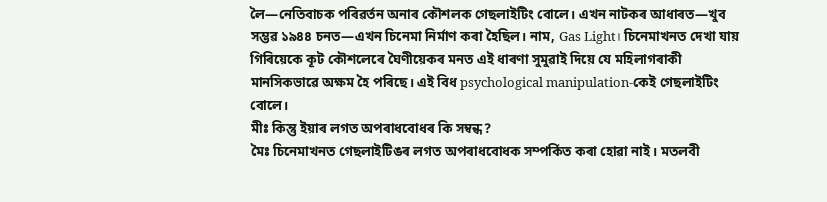লৈ—নেতিবাচক পৰিৱৰ্তন অনাৰ কৌশলক গেছলাইটিং বোলে। এখন নাটকৰ আধাৰত—খুব সম্ভৱ ১৯৪৪ চনত—এখন চিনেমা নিৰ্মাণ কৰা হৈছিল। নাম, Gas Light। চিনেমাখনত দেখা যায় গিৰিয়েকে কূট কৌশলেৰে ঘৈণীয়েকৰ মনত এই ধাৰণা সুমুৱাই দিয়ে যে মহিলাগৰাকী মানসিকভাৱে অক্ষম হৈ পৰিছে। এই বিধ psychological manipulation-কেই গেছলাইটিং বোলে।
মীঃ কিন্তু ইয়াৰ লগত অপৰাধবোধৰ কি সম্বন্ধ?
মৈঃ চিনেমাখনত গেছলাইটিঙৰ লগত অপৰাধবোধক সম্পৰ্কিত কৰা হোৱা নাই। মতলবী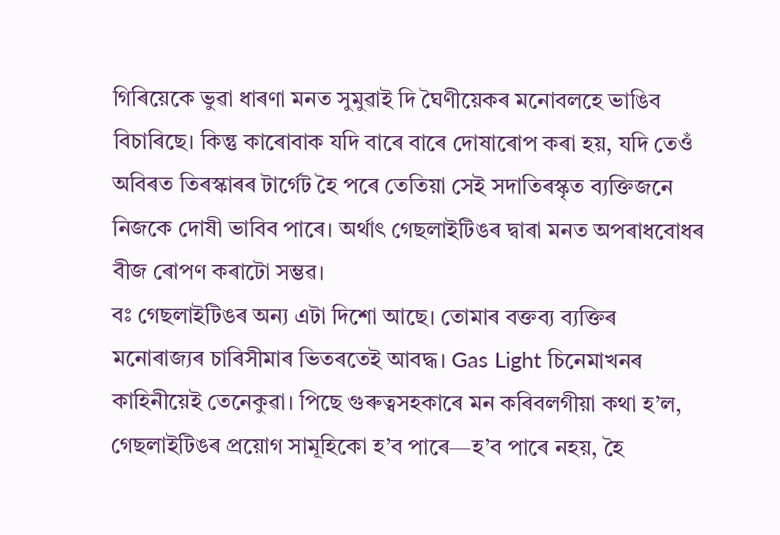গিৰিয়েকে ভুৱা ধাৰণা মনত সুমুৱাই দি ঘৈণীয়েকৰ মনোবলহে ভাঙিব বিচাৰিছে। কিন্তু কাৰোবাক যদি বাৰে বাৰে দোষাৰোপ কৰা হয়, যদি তেওঁ অবিৰত তিৰস্কাৰৰ টাৰ্গেট হৈ পৰে তেতিয়া সেই সদাতিৰস্কৃত ব্যক্তিজনে নিজকে দোষী ভাবিব পাৰে। অৰ্থাৎ গেছলাইটিঙৰ দ্বাৰা মনত অপৰাধবোধৰ বীজ ৰোপণ কৰাটো সম্ভৱ।
বঃ গেছলাইটিঙৰ অন্য এটা দিশো আছে। তোমাৰ বক্তব্য ব্যক্তিৰ মনোৰাজ্যৰ চাৰিসীমাৰ ভিতৰতেই আবদ্ধ। Gas Light চিনেমাখনৰ কাহিনীয়েই তেনেকুৱা। পিছে গুৰুত্বসহকাৰে মন কৰিবলগীয়া কথা হ’ল, গেছলাইটিঙৰ প্ৰয়োগ সামূহিকো হ’ব পাৰে—হ’ব পাৰে নহয়, হৈ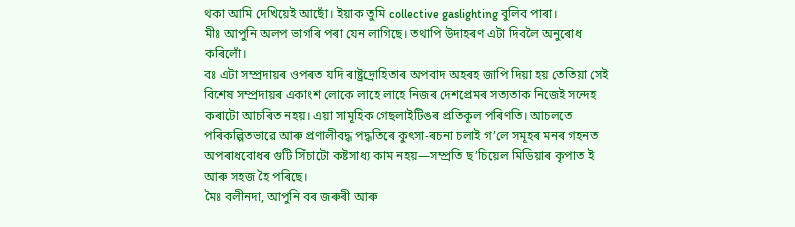থকা আমি দেখিয়েই আছোঁ। ইয়াক তুমি collective gaslighting বুলিব পাৰা।
মীঃ আপুনি অলপ ভাগৰি পৰা যেন লাগিছে। তথাপি উদাহৰণ এটা দিবলৈ অনুৰোধ কৰিলোঁ।
বঃ এটা সম্প্ৰদায়ৰ ওপৰত যদি ৰাষ্ট্ৰদ্ৰোহিতাৰ অপবাদ অহৰহ জাপি দিয়া হয় তেতিয়া সেই বিশেষ সম্প্ৰদায়ৰ একাংশ লোকে লাহে লাহে নিজৰ দেশপ্ৰেমৰ সত্যতাক নিজেই সন্দেহ কৰাটো আচৰিত নহয়। এয়া সামূহিক গেছলাইটিঙৰ প্ৰতিকূল পৰিণতি। আচলতে পৰিকল্পিতভাৱে আৰু প্ৰণালীবদ্ধ পদ্ধতিৰে কুৎসা-ৰচনা চলাই গ’লে সমূহৰ মনৰ গহনত অপৰাধবোধৰ গুটি সিঁচাটো কষ্টসাধ্য কাম নহয়—সম্প্ৰতি ছ’চিয়েল মিডিয়াৰ কৃপাত ই আৰু সহজ হৈ পৰিছে।
মৈঃ বলীনদা, আপুনি বৰ জৰুৰী আৰু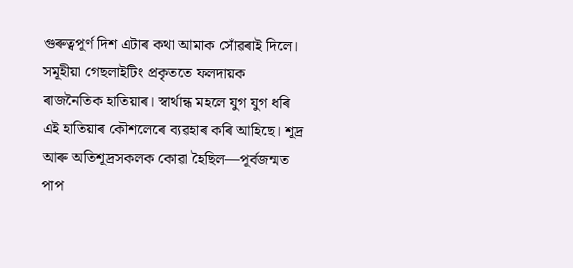গুৰুত্বপূৰ্ণ দিশ এটাৰ কথা আমাক সোঁৱৰাই দিলে। সমূহীয়া গেছলাইটিং প্ৰকৃততে ফলদায়ক ৰাজনৈতিক হাতিয়াৰ। স্বাৰ্থান্ধ মহলে যুগ যুগ ধৰি এই হাতিয়াৰ কৌশলেৰে ব্যৱহাৰ কৰি আহিছে। শূদ্ৰ আৰু অতিশূদ্ৰসকলক কোৱা হৈছিল—পূৰ্বজন্মত পাপ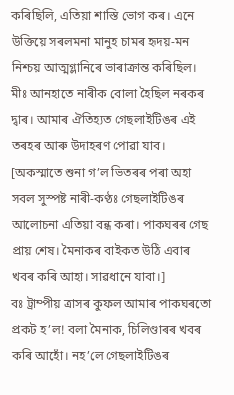কৰিছিলি, এতিয়া শাস্তি ভোগ কৰ। এনে উক্তিয়ে সৰলমনা মানুহ চামৰ হৃদয়-মন নিশ্চয় আত্মগ্লানিৰে ভাৰাক্ৰান্ত কৰিছিল।
মীঃ আনহাতে নাৰীক বোলা হৈছিল নৰকৰ দ্বাৰ। আমাৰ ঐতিহ্যত গেছলাইটিঙৰ এই তৰহৰ আৰু উদাহৰণ পোৱা যাব।
[অকস্মাতে শুনা গ’ল ভিতৰৰ পৰা অহা সবল সুস্পষ্ট নাৰী-কণ্ঠঃ গেছলাইটিঙৰ আলোচনা এতিয়া বন্ধ কৰা। পাকঘৰৰ গেছ প্ৰায় শেষ। মৈনাকৰ বাইকত উঠি এবাৰ খবৰ কৰি আহা। সাৱধানে যাবা।]
বঃ ট্ৰাম্পীয় ত্ৰাসৰ কুফল আমাৰ পাকঘৰতো প্ৰকট হ’ল! বলা মৈনাক, চিলিণ্ডাৰৰ খবৰ কৰি আহোঁ। নহ’লে গেছলাইটিঙৰ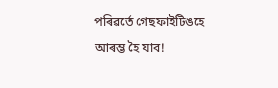পৰিৱৰ্তে গেছফাইটিঙহে আৰম্ভ হৈ যাব!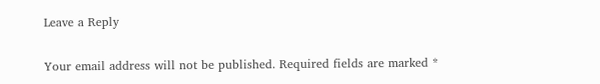Leave a Reply

Your email address will not be published. Required fields are marked *